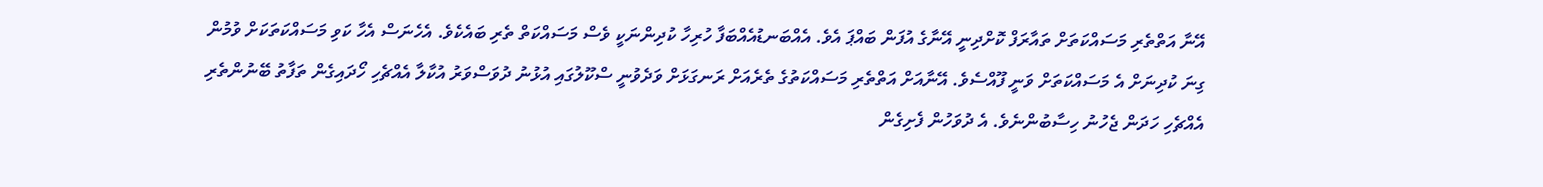އޭނާ އަތްތެރި މަސައްކަތަށް ތައާރަފް ކޮށްދިނީ އޭނާގެ އުފަން ބައްޕަ އެވެ. އެއްބަނޑުއެއްބަފާ ހުރިހާ ކުދިންނަކީ ވެސް މަސައްކަތް ތެރި ބައެކެވެ. އެހެނަސް އެހާ ކަވި މަސައްކަތަކަށް ވުމުން ގިނަ ކުދިނަށް އެ މަސައްކަތަށް ވަނީ ފޫއްސެވެ. އޭނާއަށް އަތްތެރި މަސައްކަތުގެ ތެރެއަށް ރަނގަޅަށް ވަދެވުނީ ސްކޫލުގައި އުޅުނު ދުވަސްވަރު އުކާލާ އެއްޗެހި ހޯދައިގެން ތަފާތު ބޭނުންތެރި އެއްޗެހި ހަދަން ޖެހުނު ހިސާބުންނެވެ. އެ ދުވަހުން ފެށިގެން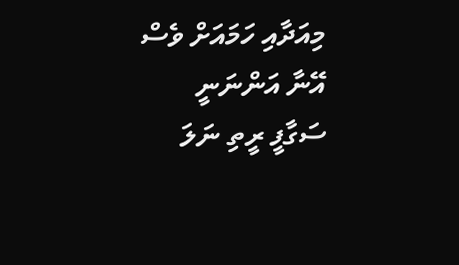މިއަދާއި ހަމައަށް ވެސް އޭނާ އަންނަނީ ސަގާފީ ރީތި ނަލަ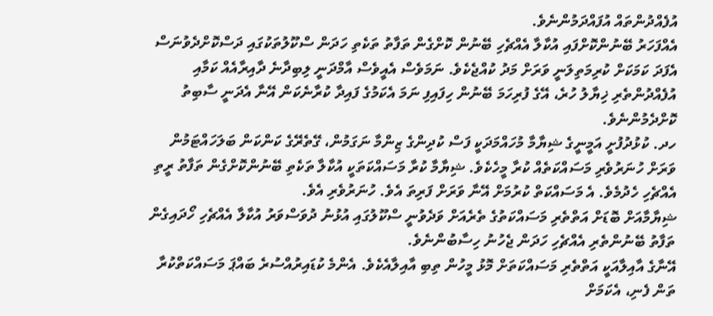އުފެއްދުންތައް އުފައްދަމުންނެވެ.
އެއްފަހަރު ބޭނުންކޮށްފައި އުކާލާ އެއްޗެހި ބޭނުން ކޮށްގެން ތަފާތު ތަކެތި ހަދަން ސްކޫލުތަކުގައި ދަސްކޮށްދެވުނަސް އެފަދަ ކަމަކަށް ކުރިމަތިލަނީ ވަރަށް މަދު ކުއްޖެކެވެ. ނަމަވެސް އެއީވެސް އާމްދަނީ ލިބިދާނެ ދާއިރާއެއް ކަމާއި އުފެއްދުންތެރި ޚިޔާލު ހުރެ، އޭގެ ފުރިހަމަ ބޭނުން ހިފައިފި ނަމަ އެކަމުގެ ފައިދާ ކުރާނެކަން އޭނާ އެދަނީ ސާބިތު ކޮށްދެމުންނެވެ.
ހދ. ކުޅުދުފުށީ އަމީނީގެ ޝިޔާމާ މުހައްމަދަކީ ފަސް ކުދިންގެ ޒިންމާ ނަގަމުން، ގޭތެރޭގެ ކަންކަން ބަލަހައްޓަމުން ވަރަށް ހުނަރުވެރި މަސައްކަތެއް ކުރާ މީހެކެވެ. ޝިޔާމާ ކުރާ މަސައްކަތަކީ އުކާލާ ތަކެތި ބޭނުންކޮށްގެން ތަފާތު ރީތި އެއްޗެހި ހެދުމެވެ. އެ މަސައްކަތް ކުރުމަށް އޭނާ ވަރަށް ފަރިތަ އެވެ. ހުނަރުވެރި އެވެ.
ޝިޔާމާއަށް ބޮޑަށް އަތްތެރި މަސައްކަތުގެ ތެރެއަށް ވަދެވުނީ ސްކޫލުގައި އުޅުނު ދުވަސްވަރު އުކާލާ އެއްޗެހި ހޯދައިގެން ތަފާތު ބޭނުންތެރި އެއްޗެހި ހަދަން ޖެހުނު ހިސާބުންނެވެ.
އޭނާގެ އާއިލާއަކީ އަތްތެރި މަސައްކަތަށް މޮޅު މީހުން ތިބި އާއިލާއެކެވެ. އެންމެ ކުޑައިރުއްސުރެ ބައްޕަ މަސައްކަތްކުރާ ތަން ފެނި، އެކަމަށް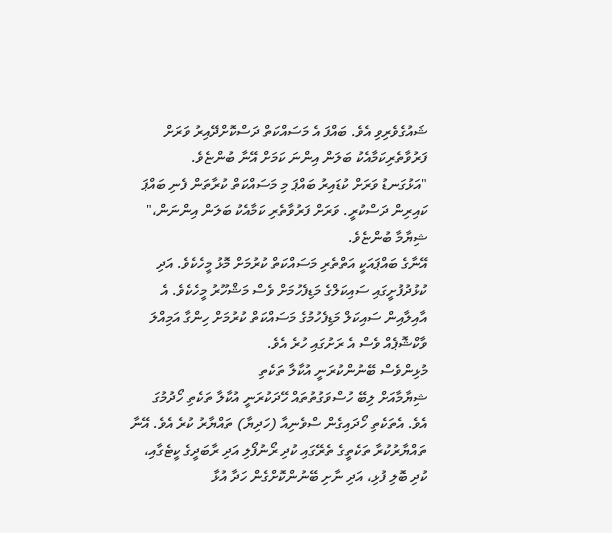ޝައުގެވެރިވި އެވެ. ބައްފަ އެ މަސައްކަތް ދަސްކޮށްދޭއިރު ވަރަށް ފަރުވާތެރިކަމާއެކު ބަލަން އިންނަ ކަމަށް އޭނާ ބުންޏެވެ.
"އަޅުގަނޑު ވަރަށް ކުޑައިރު ބައްޕަ މި މަސައްކަތް ކުރާތަން ފެނި ބައްޕަ ކައިރިން ދަސްކުރީ. ވަރަށް ފަރުވާތެރި ކަމާއެކު ބަލަން އިންނަން،" ޝިޔާމާ ބުންޏެވެ.
އޭނާގެ ބައްޕައަކީ އަތްތެރި މަސައްކަތް ކުރުމަށް މޮޅު މީހެކެވެ. އަދި ކުޅުދުފުށީގައި ސައިކަލްގެ މަޑިފެހުމަށް ވެސް މަޝްހޫރު މީހެކެވެ. އެ އާއިލާއިން ސައިކަލް މަޑިފެހުމުގެ މަސައްކަތް ކުރުމަށް ހިންގާ އަމިއްލަ ވާކްޝޮޕެއް ވެސް އެ ރަށުގައި ހުރެ އެވެ.
މުޅިންވެސް ބޭނުންކުރަނީ އުކާލާ ތަކެތި
ޝިޔާމާއަށް ލިބޭ ހުސްވަގުތުތައް ހޭދަކުރަނީ އުކާލާ ތަކެތި ހޯދުމުގަ އެވެ. އެތަކެތި ހޯދައިގެން ސްވެނިއާ (ހަދިޔާ) ތައްޔާރު ކުރެ އެވެ. އޭނާ ތައްޔާރުކުރާ ތަކެތީގެ ތެރޭގައި ކުދި ރޯނުފޯލި އަދި ރާބަދީގެ ކީޓެގާއި، ކުދި ބޮލި ފުޅި، އަދި ނާށި ބޭނުންކޮށްގެން ހަދާ އުޅާ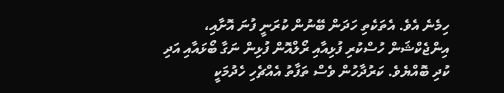ހިމެނެ އެވެ. އެތަކެތި ހަދަން ބޭނުން ކުރަނީ ފުނަ އޮށާއި، އިންޖެކްޝަން ހުސްކުރި ފުޅިއާއި ރޯލްއޮން ފުޅިން ނަގާ ބޯޅައާއި އަދި ކުދި ބޮއްޔެވެ. ކަރުދާހުން ވެސް ތަފާތު އެއްޗެހި ހެދުމަކީ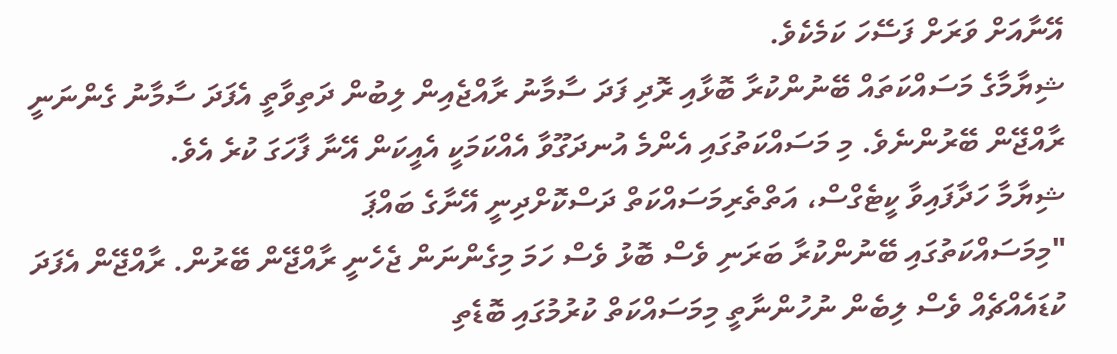އޭނާއަށް ވަރަށް ފަސޭހަ ކަމެކެވެ.
ޝިޔާމާގެ މަސައްކަތައް ބޭނުންކުރާ ބޮޅާއި ރޮދި ފަދަ ސާމާނު ރާއްޖެއިން ލިބުން ދަތިވާތީ އެފަދަ ސާމާނު ގެންނަނީ ރާއްޖޭން ބޭރުންނެވެ. މި މަސައްކަތުގައި އެންމެ އުނދަގޫވާ އެއްކަމަކީ އެއީކަން އޭނާ ފާހަގަ ކުރެ އެވެ.
ޝިޔާމާ ހަދާފައިވާ ކީޓެގްސް، އަތްތެރިމަސައްކަތް ދަސްކޮށްދިނީ އޭނާގެ ބައްޕަ
"މިމަސައްކަތުގައި ބޭނުންކުރާ ބަރަނި ވެސް ބޮޅު ވެސް ހަމަ މިގެންނަން ޖެހެނީ ރާއްޖޭން ބޭރުން. ރާއްޖޭން އެފަދަ ކުޑައެއްޗެއް ވެސް ލިބެން ނުހުންނާތީ މިމަސައްކަތް ކުރުމުގައި ބޮޑެތި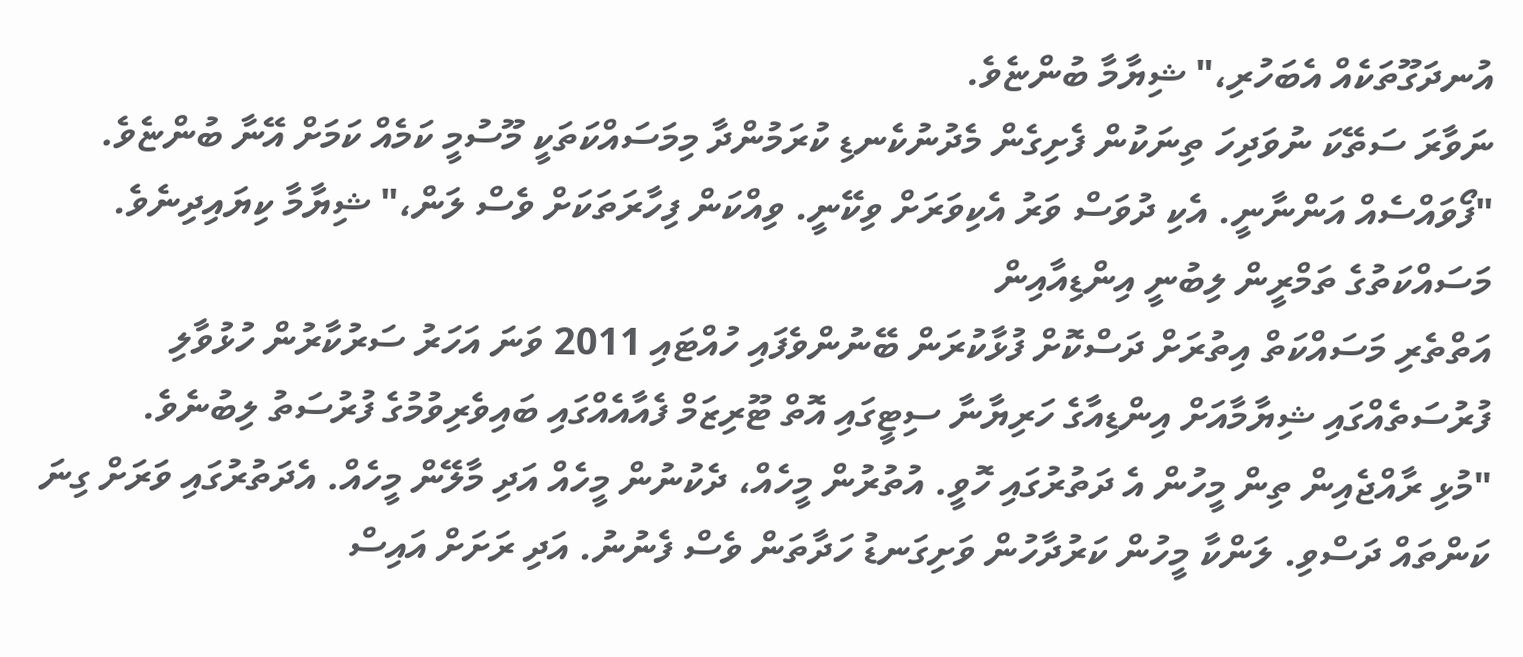އުނދަގޫތަކެއް އެބަހުރި،" ޝިޔާމާ ބުންޏެވެ.
ނަވާރަ ސަތޭކަ ނުވަދިހަ ތިނަކުން ފެށިގެން މެދުނުކެނޑި ކުރަމުންދާ މިމަސައްކަތަކީ މޫސުމީ ކަމެއް ކަމަށް އޭނާ ބުންޏެވެ.
"ފޯވައްސެއް އަންނާނީ. އެކި ދުވަސް ވަރު އެކިވަރަށް ވިކޭނީ. ވިއްކަން ފިހާރަތަކަށް ވެސް ލަން،" ޝިޔާމާ ކިޔައިދިނެވެ.
މަސައްކަތުގެ ތަމްރީން ލިބުނީ އިންޑިއާއިން
އަތްތެރި މަސައްކަތް އިތުރަށް ދަސްކޮށް ފުޅާކުރަން ބޭނުންވެފައި ހުއްޓައި 2011 ވަނަ އަހަރު ސަރުކާރުން ހުޅުވާލި ފުރުސަތެއްގައި ޝިޔާމާއަށް އިންޑިއާގެ ހަރިޔާނާ ސިޓީގައި އޮތް ޓޫރިޒަމް ފެއާއެއްގައި ބައިވެރިވުމުގެ ފުރުސަތު ލިބުނެވެ.
"މުޅި ރާއްޖެއިން ތިން މީހުން އެ ދަތުރުގައި ހޮވީ. އުތުރުން މީހެއް، ދެކުނުން މީހެއް އަދި މާލޭން މީހެއް. އެދަތުރުގައި ވަރަށް ގިނަ ކަންތައް ދަސްވި. ލަންކާ މީހުން ކަރުދާހުން ވަށިގަނޑު ހަދާތަން ވެސް ފެނުނު. އަދި ރަށަށް އައިސް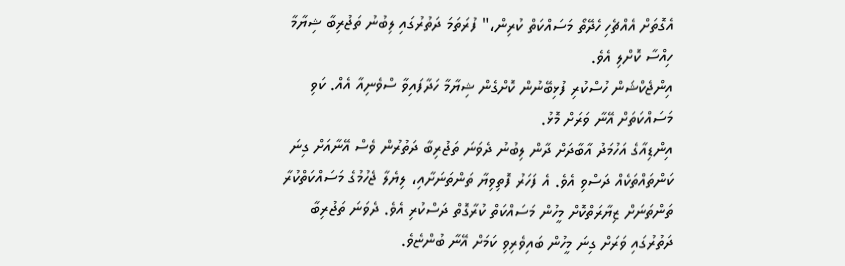އެގޮތަށް އެއްޗެހި ހެދޭތޯ މަސައްކަތް ކުރިން،" ފުރަތަމަ ދަތުރުގައި ލިބުނު ތަޖުރިބާ ޝިޔާމާ ހިއްސާ ކޮށްލި އެވެ.
އިންޖެކްޝަން ހުސްކުރި ފުޅިބޭނުން ކޮށްގެން ޝިޔާމާ ހަދާފައިވާ ސްވެނިއާ އެއް. ކަވި މަސައްކަތަށް އޭނާ ވަރަށް މޮޅު.
އިންޑިއާގެ އަހުމަދު އާބާދަށް ދާން ލިބުނު ދެވަނަ ތަޖުރިބާ ދަތުރުން ވެސް އޭނާއަށް ގިނަ ކަންތައްތަކެއް ދަސްވި އެވެ. އެ ފަހަރު ފޮތިވިޔާ ތަންތަނަށާއި، ލިޔެލާ ޖެހުމުގެ މަސައްކަތްކުރާ ތަންތަނަށް ޒިޔާރަތްކޮށް މީހުން މަސައްކަތް ކުރާގޮތް ދަސްކުރި އެވެ. ދެވަނަ ތަޖުރިބާ ދަތުރުގައި ވަރަށް ގިނަ މީހުން ބައިވެރިވި ކަމަށް އޭނާ ބުންޏެވެ.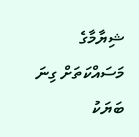ޝިޔާމާގެ މަސައްކަތަށް ގިނަ ބަޔަކު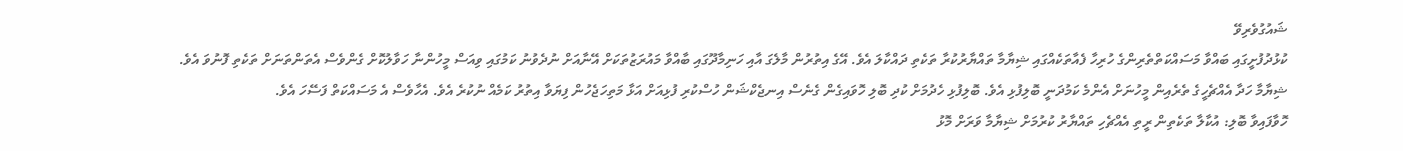ޝައުގުވެރިވޭ
ކުޅުދުފުށީގައި ބައްވާ މަސައްކަތްތެރިންގެ ހުރިހާ ފެއާތަކެއްގައި ޝިޔާމާ ތައްޔާރުކުރާ ތަކެތި ދައްކާލަ އެވެ. އޭގެ އިތުރުން މާލެގަ އާއި ހަނިމާދޫގައި ބާއްވާ މައުރަޒުތަކަށް އޭނާއަށް ނުދެވުނު ކަމުގައި ވިއަސް މީހުންނާ ހަވާލުކޮށް ގެންވެސް އެތަންތަނަށް ތަކެތި ފޮނުވަ އެވެ.
ޝިޔާމާ ހަދާ އެއްޗެހީގެ ތެރެއިން މީހުނަށް އެންމެ ކަމުދަނީ ބޮލިފުޅި އެވެ. ބޮލިފުޅި ހެދުމަށް ކުދި ބޮލި ހޮވައިގެން ގެނެސް އިނޖެކްޝަން ހުސްކުރި ފުޅިއަށް އަޅާ މަތިހަޖެހުން ފިޔަވާ އިތުރު ކަމެއް ނުކުރެ އެވެ. އެހާވެސް އެ މަސައްކަތް ފަސޭހަ އެވެ.
ހޮވާފައިވާ ބޮލި: އުކާލާ ތަކެތިން ރީތި އެއްޗެހި ތައްޔާރު ކުރުމަށް ޝިޔާމާ ވަރަށް މޮޅު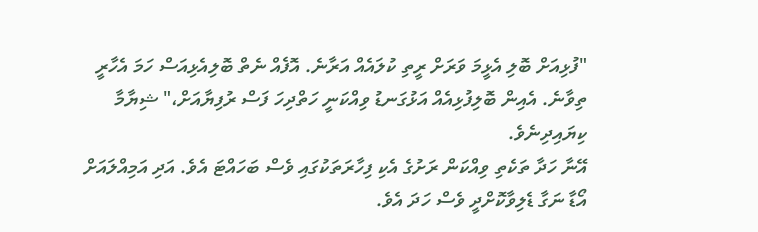"ފުޅިއަށް ބޮލި އެޅީމަ ވަރަށް ރީތި ކުލައެއް އަރާނެ. އޮފެއް ނެތް ބޮލިއެޅިއަސް ހަމަ އެހާރީ ތިވާނެ. އެއިން ބޮލިފުޅިއެއް އަޅުގަނޑު ވިއްކަނީ ހަތްދިހަ ފަސް ރުފިޔާއަށް،" ޝިޔާމާ ކިޔައިދިނެވެ.
އޭނާ ހަދާ ތަކެތި ވިއްކަން ރަށުގެ އެކި ފިހާރަތަކުގައި ވެސް ބަހައްޓަ އެވެ. އަދި އަމިއްލައަށް އޯޑާ ނަގާ ޑެލިވާކޮށްދީ ވެސް ހަދަ އެވެ.